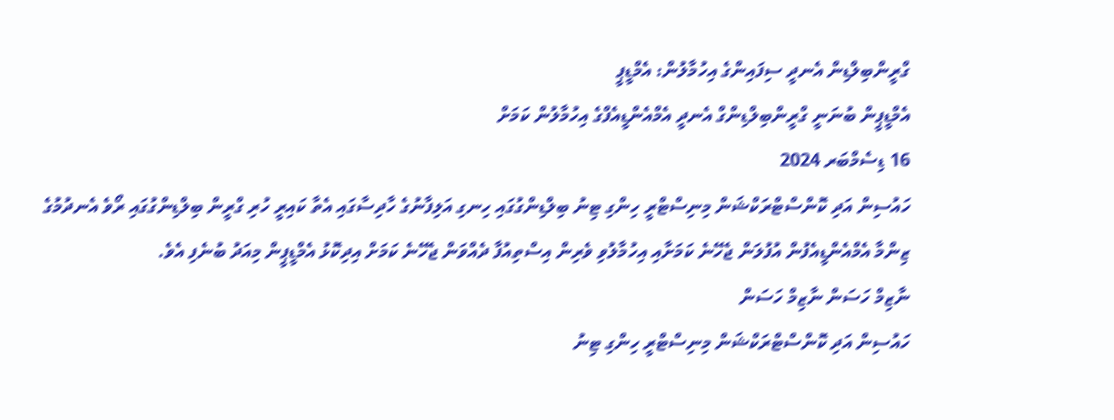ގްރީންބިލްޑިން އެނދީ ސިފައިންގެ އިހުމާލުން: އެމްޑީޕީ
އެމްޑީޕީން ބުނަނީ ގްރީންބިލްޑިންގް އެނދީ އެމްއެންޑީއެފްގެ އިހުމާލުން ކަމަށް
16 ޑިސެމްބަރ 2024
ހައުސިން އަދި ކޮންސްޓްރަކްޝަން މިނިސްޓްރީ ހިންގި ޓިނު ބިލްޑިންގުގައި ހިނގި އަލިފާނުގެ ހާދިސާގައި އެތާ ކައިރީ ހުރި ގްރީން ބިލްޑިންގުގައި ރޯވެ އެނދުމުގެ ޒިންމާ އެމްއެންޑީއެފުން އުފުލަން ޖެހޭނެ ކަމަށާއި އިހުމާލުވި ވެރިން އިސްތިއުފާ ދެއްވަން ޖެހޭނެ ކަމަށް އިދިކޮޅު އެމްޑީޕީން މިއަދު ބުނެފި އެވެ.
ނާޒިމް ހަސަން ނާޒިމް ހަސަން
ހައުސިން އަދި ކޮންސްޓްރަކްޝަން މިނިސްޓްރީ ހިންގި ޓިނު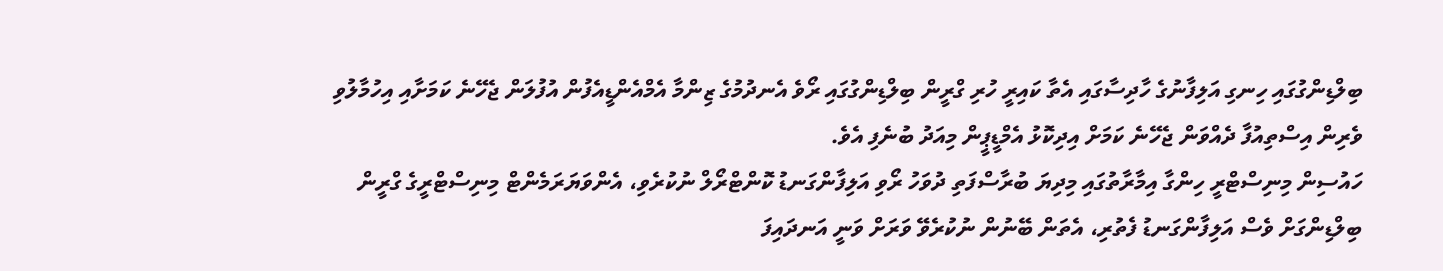ބިލްޑިންގުގައި ހިނގި އަލިފާނުގެ ހާދިސާގައި އެތާ ކައިރީ ހުރި ގްރީން ބިލްޑިންގުގައި ރޯވެ އެނދުމުގެ ޒިންމާ އެމްއެންޑީއެފުން އުފުލަން ޖެހޭނެ ކަމަށާއި އިހުމާލުވި ވެރިން އިސްތިއުފާ ދެއްވަން ޖެހޭނެ ކަމަށް އިދިކޮޅު އެމްޑީޕީން މިއަދު ބުނެފި އެވެ.
ހައުސިން މިނިސްޓްރީ ހިންގާ އިމާރާތުގައި މިދިޔަ ބުރާސްފަތި ދުވަހު ރޯވި އަލިފާންގަނޑު ކޮންޓްރޯލް ނުކުރެވި، އެންވަޔަރަމެންޓް މިނިސްޓްރީގެ ގްރީން ބިލްޑިންގަށް ވެސް އަލިފާންގަނޑު ފެތުރި، އެތަން ބޭނުން ނުކުރެވޭ ވަރަށް ވަނީ އަނދައިފަ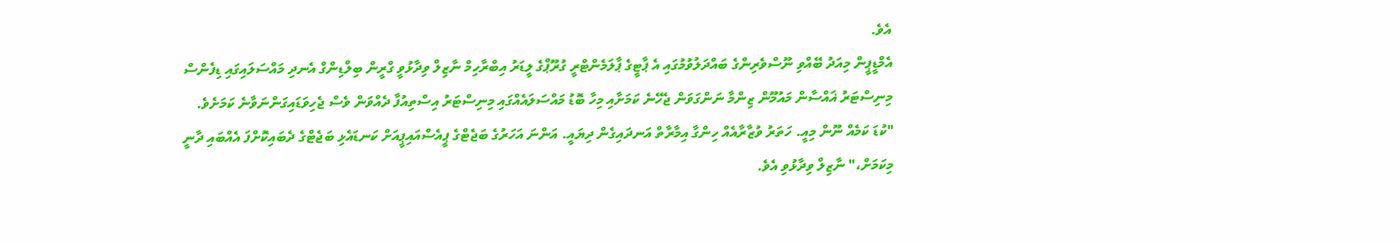އެވެ.
އެމްޑީޕީން މިއަދު ބޭއްވި ނޫސްވެރިންގެ ބައްދަލުވުމުގައި އެ ޕާޓީގެ ޕާލަމެންޓްރީ ގުރޫޕްގެ ލީޑަރު އިބްރާހިމް ނާޒިލް ވިދާޅުވީ ގްރީން ބިލްޑިންގް އެނދި މައްސަލައިގައި ޑިފެންސް މިނިސްޓަރު ޣައްސާން މައުމޫން ޒިންމާ ނަންގަވަން ޖެހޭނެ ކަމަށާއި މިހާ ބޮޑު މައްސަލައެއްގައި މިނިސްޓަރު އިސްތިއުފާ ދެއްވަން ވެސް ޖެހިވަޑައިގަންނަވާނެ ކަމަށެވެ.
"ކުޑަ ކަމެއް ނޫން މިއީ. ހަތަރު ވުޒާރާއެއް ހިންގާ އިމާރާތް އަނދައިގެން ދިޔައީ. އަންނަ އަހަރުގެ ބަޖެޓްގެ ޕީއެސްއައިޕީއަށް ކަނޑައެޅި ބަޖެޓްގެ ދެބައިކޮށްފަ އެއްބައި ދާނީ މިކަމަށް،" ނާޒިލް ވިދާޅުވި އެވެ.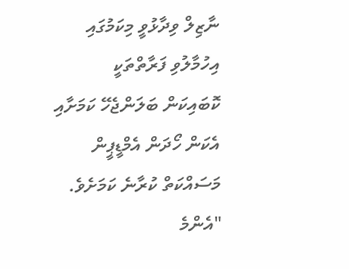ނާޒިލް ވިދާޅުވީ މިކަމުގައި އިހުމާލުވި ފަރާތްތަކީ ކޮބައިކަން ބަލަންޖެހޭ ކަމަށާއި އެކަން ހޯދަން އެމްޑީޕީން މަސައްކަތް ކުރާނެ ކަމަށެވެ.
"އެންމެ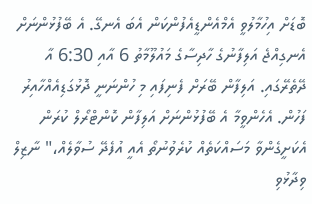ބޮޑަށް އިހުމާލުވީ އެމްއެންޑީއެފުންކަން އެބަ އެނގޭ. އެ ބޭފުޅުންނަށް އެނގިއްޖެ އަލިފާނުގެ ހާދިސާގެ މައުލޫމާތު 6 އާއި 6:30 އާ ދޭތެރޭގައި. އަލިފާން ބޭރަށް ފެނިފައި މި ހުންނަނީ ދޮޅުގަޑިއެއްހާއިރު ފަހުން. އެހެންވީމާ އެ ބޭފުޅުންނަށް އަލިފާން ކޮންޓްރޯލް ކުރަން އެކަށީގެންވާ މަސައްކަތެއް ކުރެވުނުތޯ އެއީ އުފެދޭ ސުވާލެއް،" ނާޒިލް ވިދާޅުވި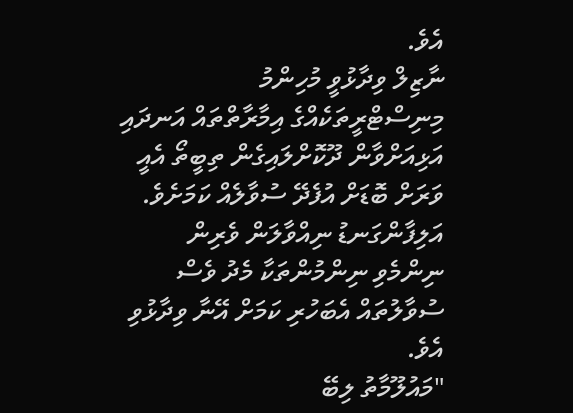އެވެ.
ނާޒިލް ވިދާޅުވީ މުހިންމު މިނިސްޓްރީތަކެއްގެ އިމާރާތްތައް އަނދައި އަޅިއަށްވާން ދޫކޮށްލައިގެން ތިބީތޯ އެއީ ވަރަށް ބޮޑަށް އުފެދޭ ސުވާލެއް ކަމަށެވެ. އަލިފާންގަނޑު ނިއްވާލަން ވެރިން ނިންމެވި ނިންމުންތަކާ މެދު ވެސް ސުވާލުތައް އެބަހުރި ކަމަށް އޭނާ ވިދާޅުވި އެވެ.
"މައުލޫމާތު ލިބޭ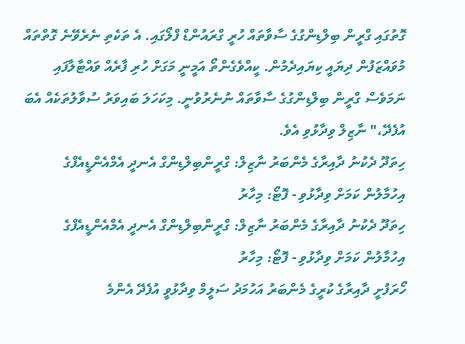ގޮތުގައި ގްރީން ބިލްޑިންގުގެ ސާވާތައް ހުރީ ގްރައުންޑް ފްލޯގައި. އެ ތަކެތި ނެރެވޭނެ ގޮތްތައް މުވައްޒަފުން ދިޔައީ ކިޔައިދެމުން. ކީއްވެގެންތޯ އަމީނީ މަގަށް ހުރި ފާރެއް ވައްޓާލާފައި ނަމަވެސް ގްރީން ބިލްޑިންގުގެ ސާވާތައް ނުނެރުވުނީ. މިކަހަލަ ބައިވަރު ސުވާލުތަކެއް އެބަ އުފެދޭ،" ނާޒިލް ވިދާޅުވި އެވެ.
ހިތަދޫ ދެކުނު ދާއިރާގެ މެންބަރު ނާޒިލް: ގްރީންބިލްޑިންގް އެނދީ އެމްއެންޑީއެފްގެ އިހުމާލުން ކަމަށް ވިދާޅުވި - ފޮޓޯ: މިހާރު
ހިތަދޫ ދެކުނު ދާއިރާގެ މެންބަރު ނާޒިލް: ގްރީންބިލްޑިންގް އެނދީ އެމްއެންޑީއެފްގެ އިހުމާލުން ކަމަށް ވިދާޅުވި - ފޮޓޯ: މިހާރު
ހޯރަފުށީ ދާއިރާގެ ކުރީގެ މެންބަރު އަހުމަދު ސަލީމް ވިދާޅުވީ އުފެދޭ އެންމެ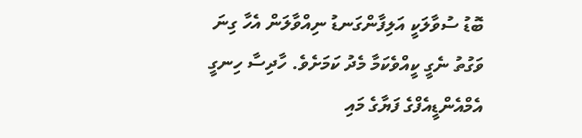ބޮޑު ސުވާލަކީ އަލިފާންގަނޑު ނިއްވާލަން އެހާ ގިނަ ވަގުތު ނެގީ ކީއްވެކަމާ މެދު ކަމަށެވެ. ހާދިސާ ހިނގީ އެމްއެންޑީއެފްގެ ފަޔާގެ މައި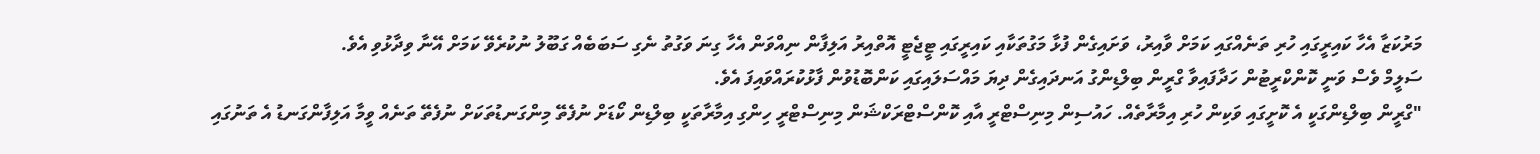މަރުކަޒާ އެހާ ކައިރީގައި ހުރި ތަނެއްގައި ކަމަށް ވާއިރު، ވަށައިގެން ފުޅާ މަގުތަކާއި ކައިރީގައި ޓީޖެޓީ އޮތްއިރު އަލިފާން ނިއްވަން އެހާ ގިނަ ވަގުތު ނެގި ސަބަބެއް ގަބޫލު ނުކުރެވޭ ކަމަށް އޭނާ ވިދާޅުވި އެވެ.
ސަލީމް ވެސް ވަނީ ކޮންކްރީޓުން ހަދާފައިވާ ގްރީން ބިލްޑިންގު އަނދައިގެން ދިޔަ މައްސަލައިގައި ކަންބޮޑުވުން ފާޅުކުރައްވައިފަ އެވެ.
"ގްރީން ބިލްޑިންގަކީ އެ ކޮށީގައި ވަކިން ހުރި އިމާރާތެއް. ހައުސިން މިނިސްޓްރީ އާއި ކޮންސްޓްރަކްޝަން މިނިސްޓްރީ ހިންގި އިމާރާތަކީ ބިލްޑިން ކޯޑަށް ނުފެތޭ މިންގަނޑުތަކަށް ނުފެތޭ ތަނެއް ވީމާ އަލިފާންގަނޑު އެ ތަނުގައި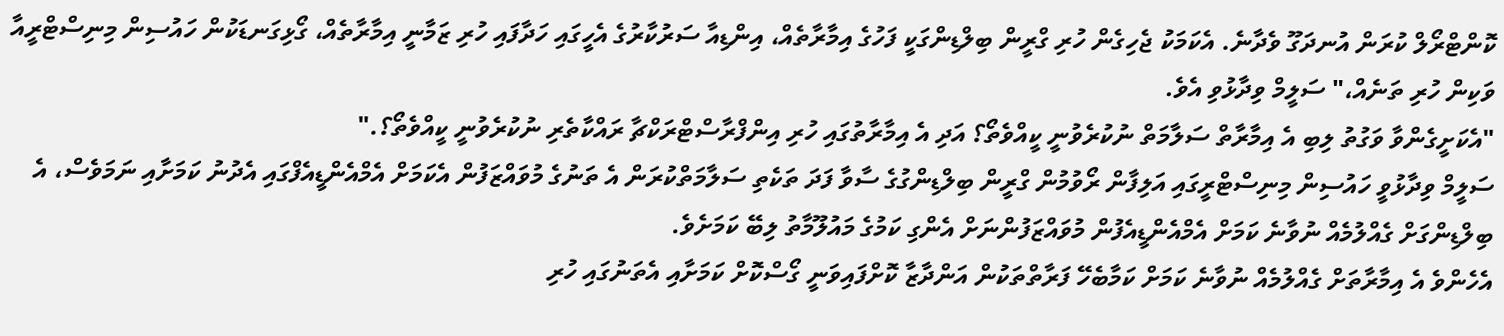ކޮންޓްރޯލް ކުރަން އުނދަގޫ ވެދާނެ. އެކަމަކު ޖެހިގެން ހުރި ގްރީން ބިލްޑިންގަކީ ފަހުގެ އިމާރާތެއް، އިންޑިއާ ސަރުކާރުގެ އެހީގައި ހަދާފައި ހުރި ޒަމާނީ އިމާރާތެއް، ގޯޅިގަނޑަކުން ހައުސިން މިނިސްޓްރީއާ ވަކިން ހުރި ތަނެއް،" ސަލީމް ވިދާޅުވި އެވެ.
"އެކަށީގެންވާ ވަގުތު ލިބި އެ އިމާރާތް ސަލާމަތް ނުކުރެވުނީ ކީއްވެތޯ؟ އަދި އެ އިމާރާތުގައި ހުރި އިންފްރާސްޓްރަކްޗާ ރައްކާތެރި ނުކުރެވުނީ ކީއްވެތޯ؟."
ސަލީމް ވިދާޅުވީ ހައުސިން މިނިސްޓްރީގައި އަލިފާން ރޯވުމުން ގްރީން ބިލްޑިންގުގެ ސާވާ ފަދަ ތަކެތި ސަލާމަތްކުރަން އެ ތަނުގެ މުވައްޒަފުން އެކަމަށް އެމްއެންޑީއެފްގައި އެދުނު ކަމަށާއި ނަމަވެސް، އެ ބިލްޑިންގަށް ގެއްލުމެއް ނުވާނެ ކަމަށް އެމްއެންޑީއެފުން މުވައްޒަފުންނަށް އެންގި ކަމުގެ މައުލޫމާތު ލިބޭ ކަމަށެވެ.
އެހެންވެ އެ އިމާރާތަށް ގެއްލުމެއް ނުވާނެ ކަމަށް ކަމާބެހޭ ފަރާތްތަކުން އަންދާޒާ ކޮށްފައިވަނީ ގޯސްކޮށް ކަމަށާއި އެތަނުގައި ހުރި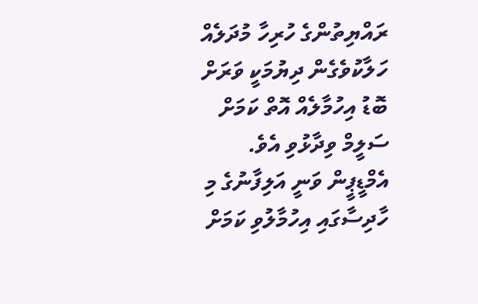ރައްޔިތުންގެ ހުރިހާ މުދަލެއް ހަލާކުވެގެން ދިޔުމަކީ ވަރަށް ބޮޑު އިހުމާލެއް އޮތް ކަމަށް ސަލީމް ވިދާޅުވި އެވެ.
އެމްޑީޕީން ވަނީ އަލިފާނުގެ މި ހާދިސާގައި އިހުމާލުވި ކަމަށް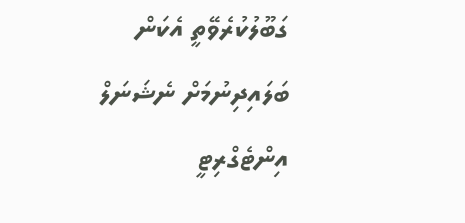ގަބޫލުކުރެވޭތީ އެކަން ބަލައިދިނުމަށް ނެޝަނަލް އިންޓެގްރިޓީ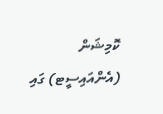ކޮމިޝަން (އެންއައިސީޓ) ގައި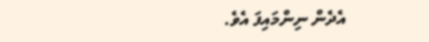އެދެން ނިންމައިފަ އެވެ.